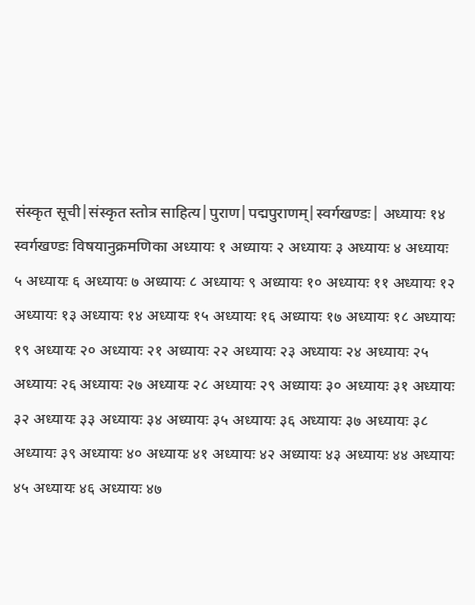संस्कृत सूची|संस्कृत स्तोत्र साहित्य|पुराण|पद्मपुराणम्|स्वर्गखण्डः| अध्यायः १४ स्वर्गखण्डः विषयानुक्रमणिका अध्यायः १ अध्यायः २ अध्यायः ३ अध्यायः ४ अध्यायः ५ अध्यायः ६ अध्यायः ७ अध्यायः ८ अध्यायः ९ अध्यायः १० अध्यायः ११ अध्यायः १२ अध्यायः १३ अध्यायः १४ अध्यायः १५ अध्यायः १६ अध्यायः १७ अध्यायः १८ अध्यायः १९ अध्यायः २० अध्यायः २१ अध्यायः २२ अध्यायः २३ अध्यायः २४ अध्यायः २५ अध्यायः २६ अध्यायः २७ अध्यायः २८ अध्यायः २९ अध्यायः ३० अध्यायः ३१ अध्यायः ३२ अध्यायः ३३ अध्यायः ३४ अध्यायः ३५ अध्यायः ३६ अध्यायः ३७ अध्यायः ३८ अध्यायः ३९ अध्यायः ४० अध्यायः ४१ अध्यायः ४२ अध्यायः ४३ अध्यायः ४४ अध्यायः ४५ अध्यायः ४६ अध्यायः ४७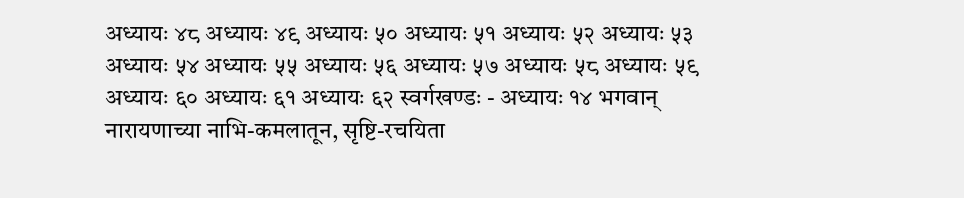अध्यायः ४८ अध्यायः ४९ अध्यायः ५० अध्यायः ५१ अध्यायः ५२ अध्यायः ५३ अध्यायः ५४ अध्यायः ५५ अध्यायः ५६ अध्यायः ५७ अध्यायः ५८ अध्यायः ५९ अध्यायः ६० अध्यायः ६१ अध्यायः ६२ स्वर्गखण्डः - अध्यायः १४ भगवान् नारायणाच्या नाभि-कमलातून, सृष्टि-रचयिता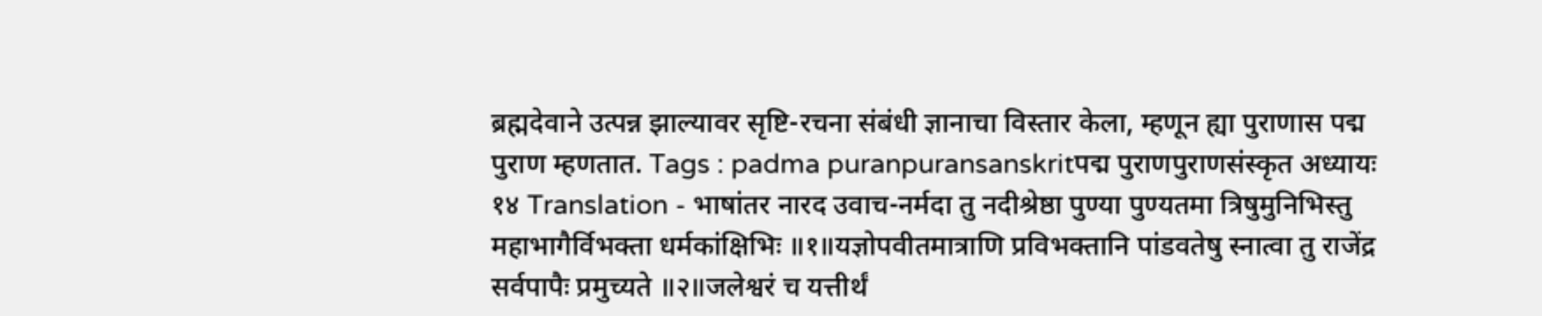ब्रह्मदेवाने उत्पन्न झाल्यावर सृष्टि-रचना संबंधी ज्ञानाचा विस्तार केला, म्हणून ह्या पुराणास पद्म पुराण म्हणतात. Tags : padma puranpuransanskritपद्म पुराणपुराणसंस्कृत अध्यायः १४ Translation - भाषांतर नारद उवाच-नर्मदा तु नदीश्रेष्ठा पुण्या पुण्यतमा त्रिषुमुनिभिस्तु महाभागैर्विभक्ता धर्मकांक्षिभिः ॥१॥यज्ञोपवीतमात्राणि प्रविभक्तानि पांडवतेषु स्नात्वा तु राजेंद्र सर्वपापैः प्रमुच्यते ॥२॥जलेश्वरं च यत्तीर्थं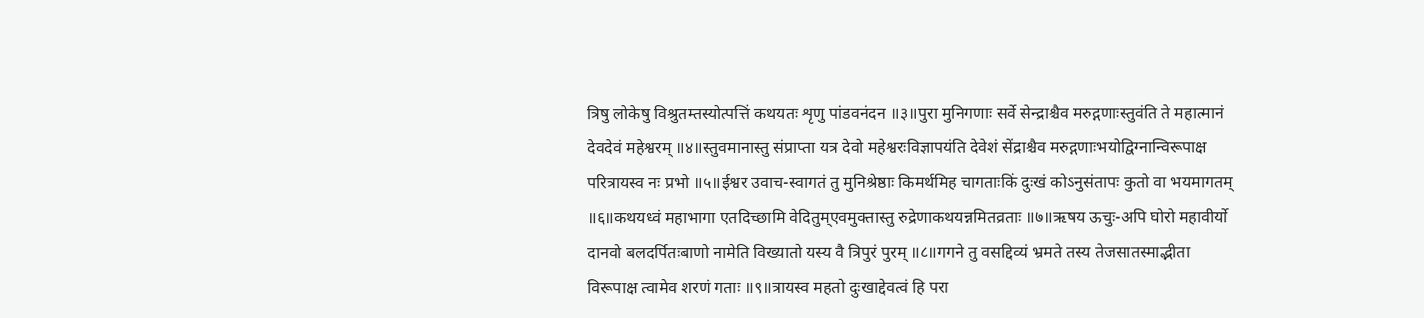त्रिषु लोकेषु विश्रुतम्तस्योत्पत्तिं कथयतः शृणु पांडवनंदन ॥३॥पुरा मुनिगणाः सर्वे सेन्द्राश्चैव मरुद्गणाःस्तुवंति ते महात्मानं देवदेवं महेश्वरम् ॥४॥स्तुवमानास्तु संप्राप्ता यत्र देवो महेश्वरःविज्ञापयंति देवेशं सेंद्राश्चैव मरुद्गणाःभयोद्विग्नान्विरूपाक्ष परित्रायस्व नः प्रभो ॥५॥ईश्वर उवाच-स्वागतं तु मुनिश्रेष्ठाः किमर्थमिह चागताःकिं दुःखं कोऽनुसंतापः कुतो वा भयमागतम् ॥६॥कथयध्वं महाभागा एतदिच्छामि वेदितुम्एवमुक्तास्तु रुद्रेणाकथयन्नमितव्रताः ॥७॥ऋषय ऊचुः-अपि घोरो महावीर्यो दानवो बलदर्पितःबाणो नामेति विख्यातो यस्य वै त्रिपुरं पुरम् ॥८॥गगने तु वसद्दिव्यं भ्रमते तस्य तेजसातस्माद्भीता विरूपाक्ष त्वामेव शरणं गताः ॥९॥त्रायस्व महतो दुःखाद्देवत्वं हि परा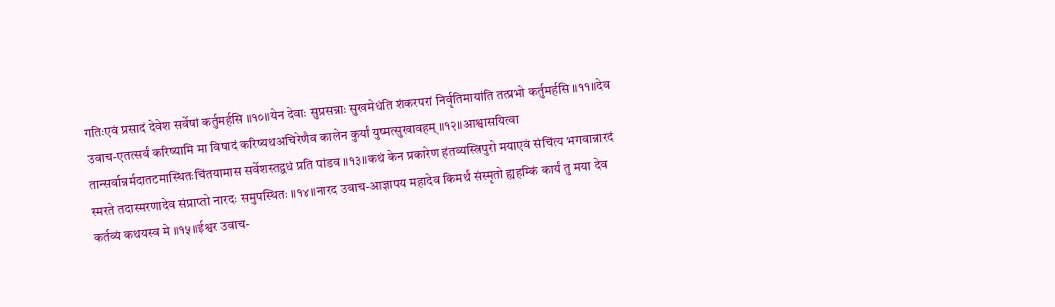गतिःएवं प्रसादं देवेश सर्वेषां कर्तुमर्हसि ॥१०॥येन देवाः सुप्रसन्नाः सुखमेधंति शंकरपरां निर्वृतिमायांति तत्प्रभो कर्तुमर्हसि ॥११॥देव उवाच-एतत्सर्वं करिष्यामि मा विषादं करिष्यथअचिरेणैव कालेन कुर्यां युष्मत्सुखावहम् ॥१२॥आश्वासयित्वा तान्सर्वान्नर्मदातटमास्थितःचिंतयामास सर्वेशस्तद्वधं प्रति पांडव ॥१३॥कथं केन प्रकारेण हंतव्यस्त्रिपुरो मयाएवं संचिंत्य भगवान्नारदं स्मरते तदास्मरणादेव संप्राप्तो नारदः समुपस्थितः ॥१४॥नारद उवाच-आज्ञापय महादेव किमर्थं संस्मृतो ह्यहम्किं कार्यं तु मया देव कर्तव्यं कथयस्व मे ॥१५॥ईश्वर उवाच-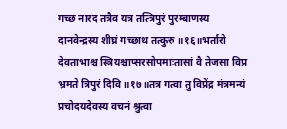गच्छ नारद तत्रैव यत्र तत्त्रिपुरं पुरम्बाणस्य दानवेन्द्रस्य शीघ्रं गच्छाथ तत्कुरु ॥१६॥भर्तारो देवताभाश्च स्त्रियश्चाप्सरसोपमाःतासां वै तेजसा विप्र भ्रमते त्रिपुरं दिवि ॥१७॥तत्र गत्वा तु विप्रेंद्र मंत्रमन्यं प्रचोदयदेवस्य वचनं श्रुत्वा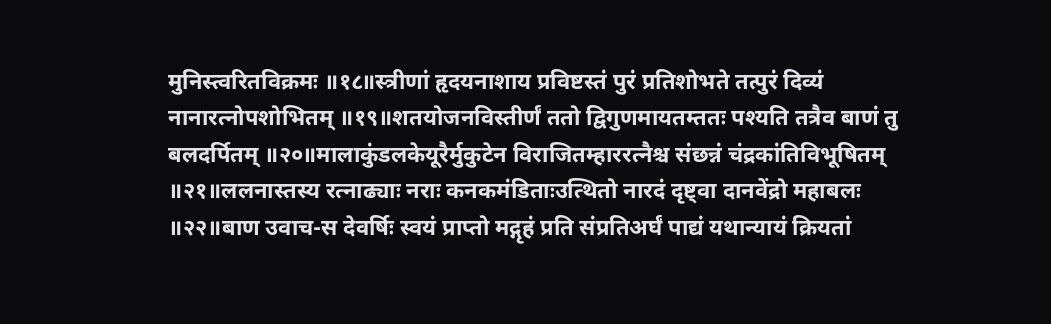मुनिस्त्वरितविक्रमः ॥१८॥स्त्रीणां हृदयनाशाय प्रविष्टस्तं पुरं प्रतिशोभते तत्पुरं दिव्यं नानारत्नोपशोभितम् ॥१९॥शतयोजनविस्तीर्णं ततो द्विगुणमायतम्ततः पश्यति तत्रैव बाणं तु बलदर्पितम् ॥२०॥मालाकुंडलकेयूरैर्मुकुटेन विराजितम्हाररत्नैश्च संछन्नं चंद्रकांतिविभूषितम् ॥२१॥ललनास्तस्य रत्नाढ्याः नराः कनकमंडिताःउत्थितो नारदं दृष्ट्वा दानवेंद्रो महाबलः ॥२२॥बाण उवाच-स देवर्षिः स्वयं प्राप्तो मद्गृहं प्रति संप्रतिअर्घं पाद्यं यथान्यायं क्रियतां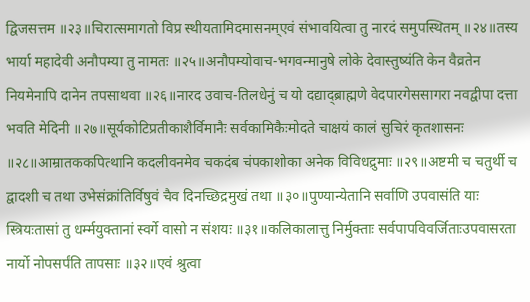द्विजसत्तम ॥२३॥चिरात्समागतो विप्र स्थीयतामिदमासनम्एवं संभावयित्वा तु नारदं समुपस्थितम् ॥२४॥तस्य भार्या महादेवी अनौपम्या तु नामतः ॥२५॥अनौपम्योवाच-भगवन्मानुषे लोके देवास्तुष्यंति केन वैव्रतेन नियमेनापि दानेन तपसाथवा ॥२६॥नारद उवाच-तिलधेनुं च यो दद्याद्ब्राह्मणे वेदपारगेससागरा नवद्वीपा दत्ता भवति मेदिनी ॥२७॥सूर्यकोटिप्रतीकाशैर्विमानैः सर्वकामिकैःमोदते चाक्षयं कालं सुचिरं कृतशासनः ॥२८॥आम्रातककपित्थानि कदलीवनमेव चकदंब चंपकाशोका अनेक विविधद्रुमाः ॥२९॥अष्टमी च चतुर्थी च द्वादशी च तथा उभेसंक्रांतिर्विषुवं चैव दिनच्छिद्रमुखं तथा ॥३०॥पुण्यान्येतानि सर्वाणि उपवासंति याः स्त्रियःतासां तु धर्म्मयुक्तानां स्वर्गे वासो न संशयः ॥३१॥कलिकालात्तु निर्मुक्ताः सर्वपापविवर्जिताःउपवासरता नार्यो नोपसर्पंति तापसाः ॥३२॥एवं श्रुत्वा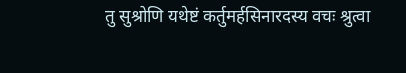तु सुश्रोणि यथेष्टं कर्तुमर्हसिनारदस्य वचः श्रुत्वा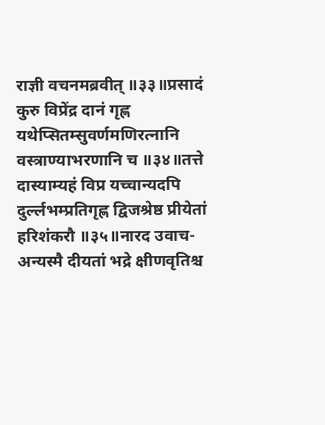राज्ञी वचनमब्रवीत् ॥३३॥प्रसादं कुरु विप्रेंद्र दानं गृह्ण यथेप्सितम्सुवर्णमणिरत्नानि वस्त्राण्याभरणानि च ॥३४॥तत्ते दास्याम्यहं विप्र यच्चान्यदपि दुर्ल्लभम्प्रतिगृह्ण द्विजश्रेष्ठ प्रीयेतां हरिशंकरौ ॥३५॥नारद उवाच-अन्यस्मै दीयतां भद्रे क्षीणवृतिश्च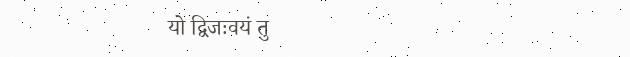यो द्विजःवयं तु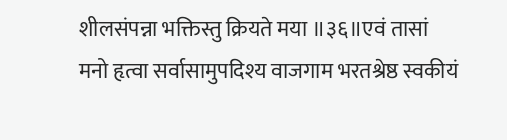शीलसंपन्ना भक्तिस्तु क्रियते मया ॥३६॥एवं तासां मनो हृत्वा सर्वासामुपदिश्य वाजगाम भरतश्रेष्ठ स्वकीयं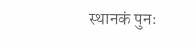स्थानकं पुनः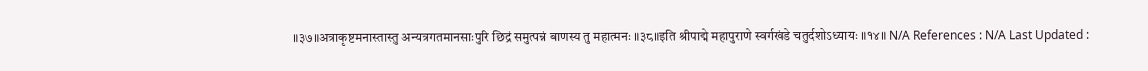॥३७॥अत्राकृष्टमनास्तास्तु अन्यत्रगतमानसाःपुरि छिद्रं समुत्पन्नं बाणस्य तु महात्मनः ॥३८॥इति श्रीपाद्मे महापुराणे स्वर्गखंडे चतुर्दशोऽध्यायः ॥१४॥ N/A References : N/A Last Updated :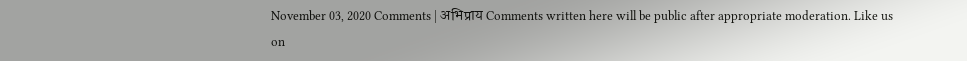November 03, 2020 Comments | अभिप्राय Comments written here will be public after appropriate moderation. Like us on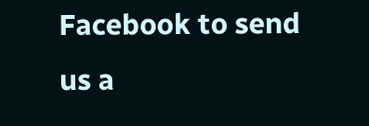Facebook to send us a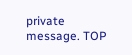private message. TOP